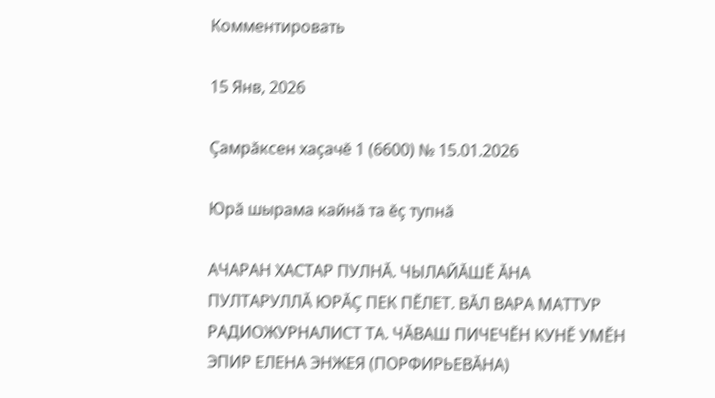Комментировать

15 Янв, 2026

Çамрăксен хаçачĕ 1 (6600) № 15.01.2026

Юрă шырама кайнă та ĕç тупнă

АЧАРАН ХАСТАР ПУЛНĂ. ЧЫЛАЙĂШĔ ĂНА ПУЛТАРУЛЛĂ ЮРĂÇ ПЕК ПĔЛЕТ. ВĂЛ ВАРА МАТТУР РАДИОЖУРНАЛИСТ ТА. ЧĂВАШ ПИЧЕЧĔН КУНĔ УМĔН ЭПИР ЕЛЕНА ЭНЖЕЯ (ПОРФИРЬЕВĂНА)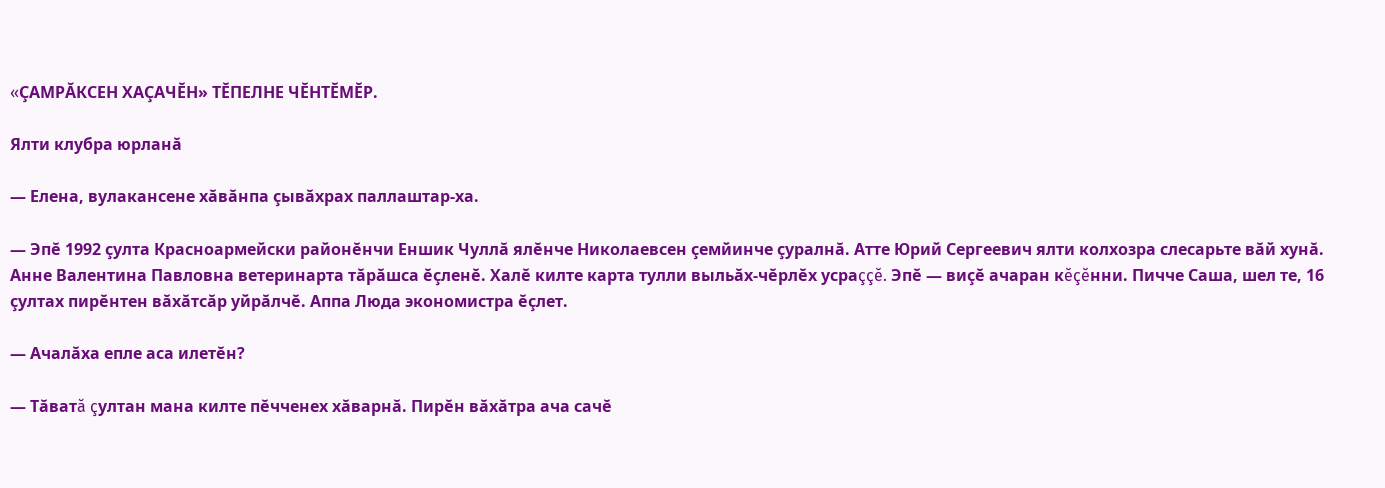«ÇАМРĂКСЕН ХАÇАЧĔН» ТĔПЕЛНЕ ЧĔНТĔМĔР.

Ялти клубра юрланă

— Елена, вулакансене хăвăнпа çывăхрах паллаштар-ха.

— Эпĕ 1992 çулта Красноармейски районĕнчи Еншик Чуллă ялĕнче Николаевсен çемйинче çуралнă. Атте Юрий Сергеевич ялти колхозра слесарьте вăй хунă. Анне Валентина Павловна ветеринарта тăрăшса ĕçленĕ. Халĕ килте карта тулли выльăх-чĕрлĕх усраççĕ. Эпĕ — виçĕ ачаран кĕçĕнни. Пичче Саша, шел те, 16 çултах пирĕнтен вăхăтсăр уйрăлчĕ. Аппа Люда экономистра ĕçлет.

— Ачалăха епле аса илетĕн?

— Тăватă çултан мана килте пĕчченех хăварнă. Пирĕн вăхăтра ача сачĕ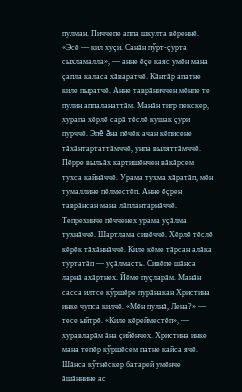пулман. Пиччепе аппа шкулта вĕреннĕ. «Эсĕ — кил хуçи. Санăн пӳрт-çурта сыхламалла», — анне ĕçе каяс умĕн мана çапла каласа хăваратчĕ. Кăнтăр апатне киле пыратчĕ. Анне таврăниччен мĕнпе те пулин аппаланаттăм. Манăн тигр пекскер, хурапа хĕрлĕ сарă тĕслĕ кушак çури пурччĕ. Эпĕ ăна пĕчĕк ачан кĕписене тăхăнтартаттăмччĕ, унпа выляттăмччĕ. Пĕрре выльăх картишĕнчен вăкăрсем тухса кайнăччĕ. Урама тухма хăратăп, мĕн тумаллине пĕлместĕп. Анне ĕçрен таврăнсан мана лăплантарнăччĕ. Тепрехинче пĕчченех урама уçăлма тухнăччĕ. Шартлама сивĕччĕ. Хĕрлĕ тĕслĕ кĕрĕк тăхăннăччĕ. Киле кĕме тăрсан алăка туртатăп — уçăлмасть. Сивĕпе шăнса ларнă ахăртнех. Йĕме пуçларăм. Манăн сасса илтсе кӳршĕре пурăнакан Христина инке чупса килчĕ. «Мĕн пулнă, Лена?» — тесе ыйтрĕ. «Киле кĕрейместĕп», — хуравларăм ăна çийĕнчех. Христина инке мана тепĕр кӳршĕсем патне кайса ячĕ. Шăнса кӳтнĕскер батарей умĕнче ăшăннине ас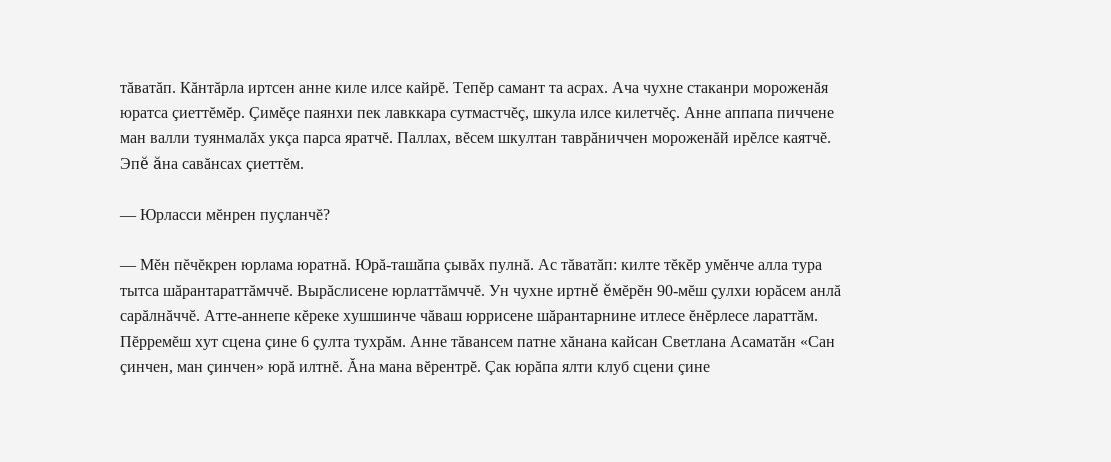тăватăп. Кăнтăрла иртсен анне киле илсе кайрĕ. Тепĕр самант та асрах. Ача чухне стаканри мороженăя юратса çиеттĕмĕр. Çимĕçе паянхи пек лавккара сутмастчĕç, шкула илсе килетчĕç. Анне аппапа пиччене ман валли туянмалăх укçа парса яратчĕ. Паллах, вĕсем шкултан таврăниччен мороженăй ирĕлсе каятчĕ. Эпĕ ăна савăнсах çиеттĕм.

— Юрласси мĕнрен пуçланчĕ?

— Мĕн пĕчĕкрен юрлама юратнă. Юрă-ташăпа çывăх пулнă. Ас тăватăп: килте тĕкĕр умĕнче алла тура тытса шăрантараттăмччĕ. Вырăслисене юрлаттăмччĕ. Ун чухне иртнĕ ĕмĕрĕн 90-мĕш çулхи юрăсем анлă сарăлнăччĕ. Атте-аннепе кĕреке хушшинче чăваш юррисене шăрантарнине итлесе ĕнĕрлесе лараттăм. Пĕрремĕш хут сцена çине 6 çулта тухрăм. Анне тăвансем патне хăнана кайсан Светлана Асаматăн «Сан çинчен, ман çинчен» юрă илтнĕ. Ăна мана вĕрентрĕ. Çак юрăпа ялти клуб сцени çине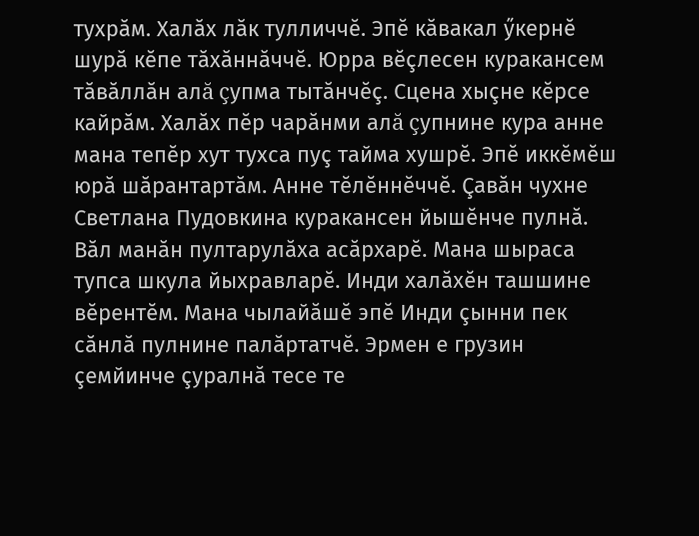тухрăм. Халăх лăк тулличчĕ. Эпĕ кăвакал ӳкернĕ шурă кĕпе тăхăннăччĕ. Юрра вĕçлесен куракансем тăвăллăн алă çупма тытăнчĕç. Сцена хыçне кĕрсе кайрăм. Халăх пĕр чарăнми алă çупнине кура анне мана тепĕр хут тухса пуç тайма хушрĕ. Эпĕ иккĕмĕш юрă шăрантартăм. Анне тĕлĕннĕччĕ. Çавăн чухне Светлана Пудовкина куракансен йышĕнче пулнă. Вăл манăн пултарулăха асăрхарĕ. Мана шыраса тупса шкула йыхравларĕ. Инди халăхĕн ташшине вĕрентĕм. Мана чылайăшĕ эпĕ Инди çынни пек сăнлă пулнине палăртатчĕ. Эрмен е грузин çемйинче çуралнă тесе те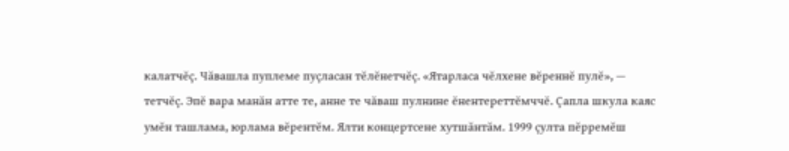калатчĕç. Чăвашла пуплеме пуçласан тĕлĕнетчĕç. «Ятарласа чĕлхене вĕреннĕ пулĕ», — тетчĕç. Эпĕ вара манăн атте те, анне те чăваш пулнине ĕнентереттĕмччĕ. Çапла шкула каяс умĕн ташлама, юрлама вĕрентĕм. Ялти концертсене хутшăнтăм. 1999 çулта пĕрремĕш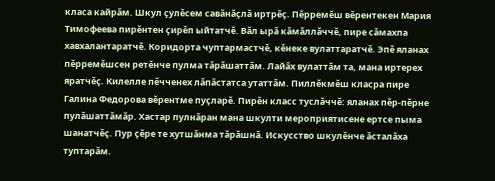класа кайрăм. Шкул çулĕсем савăнăçлă иртрĕç. Пĕрремĕш вĕрентекен Мария Тимофеева пирĕнтен çирĕп ыйтатчĕ. Вăл ырă кăмăллăччĕ, пире сăмахпа хавхалантаратчĕ. Коридорта чуптармастчĕ, кĕнеке вулаттаратчĕ. Эпĕ яланах пĕрремĕшсен ретĕнче пулма тăрăшаттăм. Лайăх вулаттăм та, мана иртерех яратчĕç. Килелле пĕчченех лăпăстатса утаттăм. Пиллĕкмĕш класра пире Галина Федорова вĕрентме пуçларĕ. Пирĕн класс туслăччĕ: яланах пĕр-пĕрне пулăшаттăмăр. Хастар пулнăран мана шкулти мероприятисене ертсе пыма шанатчĕç. Пур çĕре те хутшăнма тăрăшнă. Искусство шкулĕнче ăсталăха туптарăм.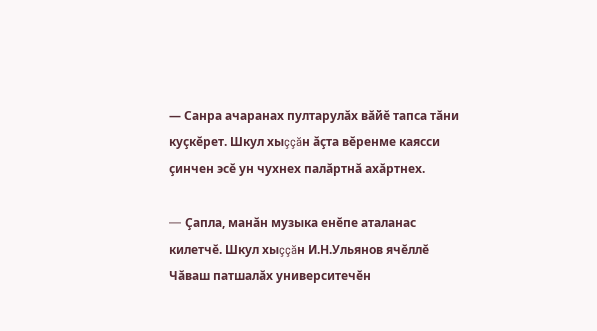— Санра ачаранах пултарулăх вăйĕ тапса тăни куçкĕрет. Шкул хыççăн ăçта вĕренме каясси çинчен эсĕ ун чухнех палăртнă ахăртнех.

— Çапла, манăн музыка енĕпе аталанас килетчĕ. Шкул хыççăн И.Н.Ульянов ячĕллĕ Чăваш патшалăх университечĕн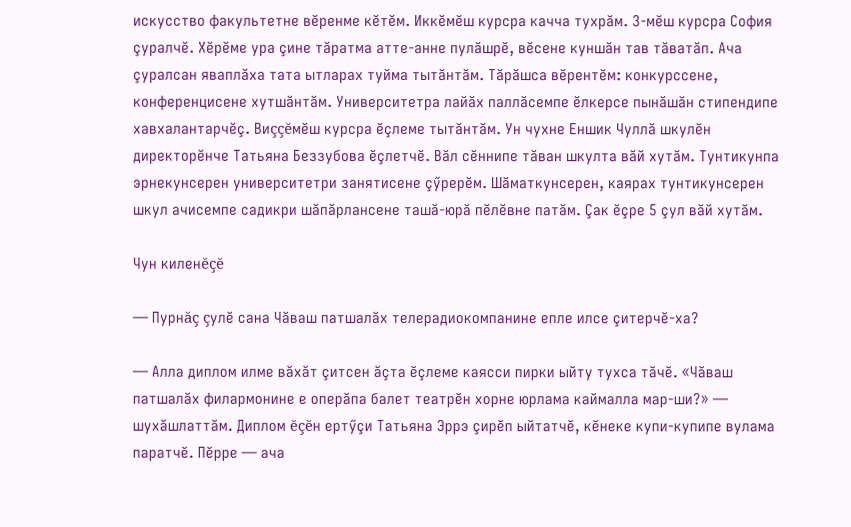искусство факультетне вĕренме кĕтĕм. Иккĕмĕш курсра качча тухрăм. 3-мĕш курсра София çуралчĕ. Хĕрĕме ура çине тăратма атте-анне пулăшрĕ, вĕсене куншăн тав тăватăп. Ача çуралсан яваплăха тата ытларах туйма тытăнтăм. Тăрăшса вĕрентĕм: конкурссене, конференцисене хутшăнтăм. Университетра лайăх паллăсемпе ĕлкерсе пынăшăн стипендипе хавхалантарчĕç. Виççĕмĕш курсра ĕçлеме тытăнтăм. Ун чухне Еншик Чуллă шкулĕн директорĕнче Татьяна Беззубова ĕçлетчĕ. Вăл сĕннипе тăван шкулта вăй хутăм. Тунтикунпа эрнекунсерен университетри занятисене çӳрерĕм. Шăматкунсерен, каярах тунтикунсерен шкул ачисемпе садикри шăпăрлансене ташă-юрă пĕлĕвне патăм. Çак ĕçре 5 çул вăй хутăм.

Чун киленĕçĕ

— Пурнăç çулĕ сана Чăваш патшалăх телерадиокомпанине епле илсе çитерчĕ-ха?

— Алла диплом илме вăхăт çитсен ăçта ĕçлеме каясси пирки ыйту тухса тăчĕ. «Чăваш патшалăх филармонине е оперăпа балет театрĕн хорне юрлама каймалла мар-ши?» — шухăшлаттăм. Диплом ĕçĕн ертӳçи Татьяна Эррэ çирĕп ыйтатчĕ, кĕнеке купи-купипе вулама паратчĕ. Пĕрре — ача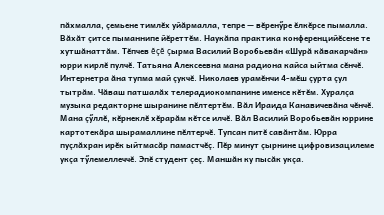пăхмалла, çемьене тимлĕх уйăрмалла, тепре — вĕренӳре ĕлкĕрсе пымалла. Вăхăт çитсе пыманнипе йĕреттĕм. Наукăпа практика конференцийĕсене те хутшăнаттăм. Тĕпчев ĕçĕ çырма Василий Воробьевăн «Шурă кăвакарчăн» юрри кирлĕ пулчĕ. Татьяна Алексеевна мана радиона кайса ыйтма сĕнчĕ. Интернетра ăна тупма май çукчĕ. Николаев урамĕнчи 4-мĕш çурта çул тытрăм. Чăваш патшалăх телерадиокомпанине именсе кĕтĕм. Хуралçа музыка редакторне шыранине пĕлтертĕм. Вăл Ираида Канавичевăна чĕнчĕ. Мана çӳллĕ, кĕрнеклĕ хĕрарăм кĕтсе илчĕ. Вăл Василий Воробьевăн юррине картотекăра шырамаллине пĕлтерчĕ. Тупсан питĕ савăнтăм. Юрра пуçлăхран ирĕк ыйтмасăр памастчĕç. Пĕр минут çырнине цифровизацилеме укçа тӳлемеллеччĕ. Эпĕ студент çеç. Маншăн ку пысăк укçа.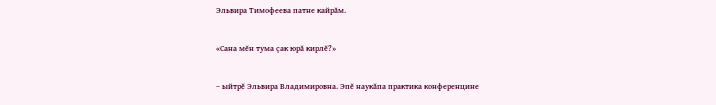Эльвира Тимофеева патне кайрăм.

«Сана мĕн тума çак юрă кирлĕ?»

– ыйтрĕ Эльвира Владимировна. Эпĕ наукăпа практика конференцине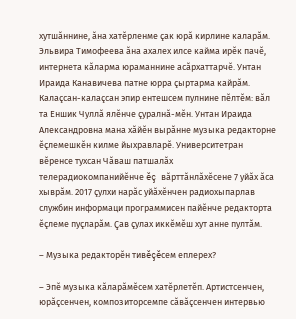хутшăннине, ăна хатĕрленме çак юрă кирлине каларăм. Эльвира Тимофеева ăна ахалех илсе кайма ирĕк пачĕ, интернета кăларма юраманнине асăрхаттарчĕ. Унтан Ираида Канавичева патне юрра çыртарма кайрăм. Калаçсан-калаçсан эпир ентешсем пулнине пĕлтĕм: вăл та Еншик Чуллă ялĕнче çуралнă-мĕн. Унтан Ираида Александровна мана хăйĕн вырăнне музыка редакторне ĕçлемешкĕн килме йыхравларĕ. Университетран вĕренсе тухсан Чăваш патшалăх телерадиокомпанийĕнче ĕç вăрттăнлăхĕсене 7 уйăх ăса хыврăм. 2017 çулхи нарăс уйăхĕнчен радиохыпарлав службин информаци программисен пайĕнче редакторта ĕçлеме пуçларăм. Çав çулах иккĕмĕш хут анне пултăм.

– Музыка редакторĕн тивĕçĕсем еплерех?

– Эпĕ музыка кăларăмĕсем хатĕрлетĕп. Артистсенчен, юрăçсенчен, композиторсемпе сăвăçсенчен интервью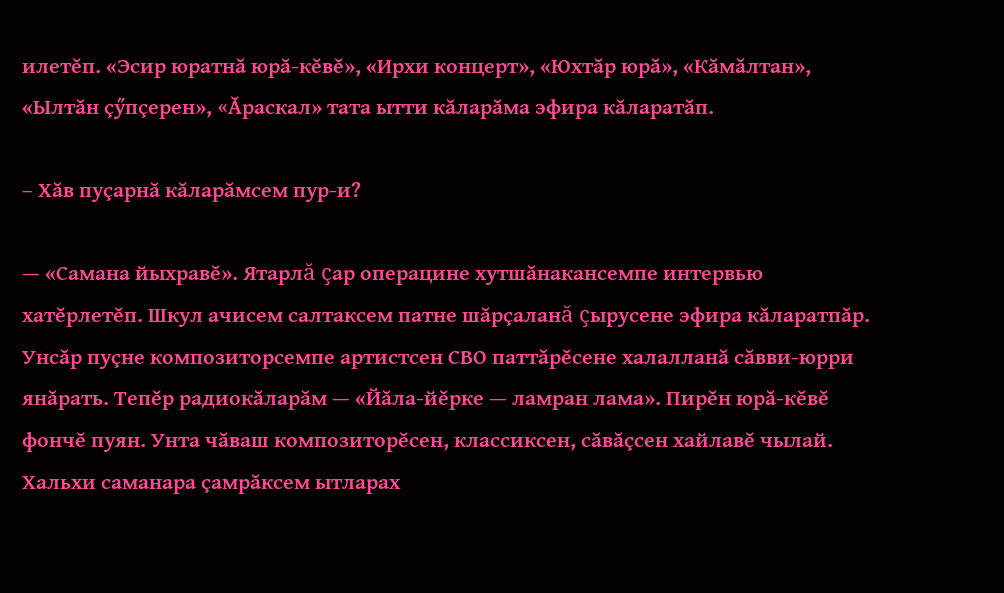илетĕп. «Эсир юратнă юрă-кĕвĕ», «Ирхи концерт», «Юхтăр юрă», «Кăмăлтан», «Ылтăн çӳпçерен», «Ăраскал» тата ытти кăларăма эфира кăларатăп.

– Хăв пуçарнă кăларăмсем пур-и?

— «Самана йыхравĕ». Ятарлă çар операцине хутшăнакансемпе интервью хатĕрлетĕп. Шкул ачисем салтаксем патне шăрçаланă çырусене эфира кăларатпăр. Унсăр пуçне композиторсемпе артистсен СВО паттăрĕсене халалланă сăвви-юрри янăрать. Тепĕр радиокăларăм — «Йăла-йĕрке — ламран лама». Пирĕн юрă-кĕвĕ фончĕ пуян. Унта чăваш композиторĕсен, классиксен, сăвăçсен хайлавĕ чылай. Хальхи саманара çамрăксем ытларах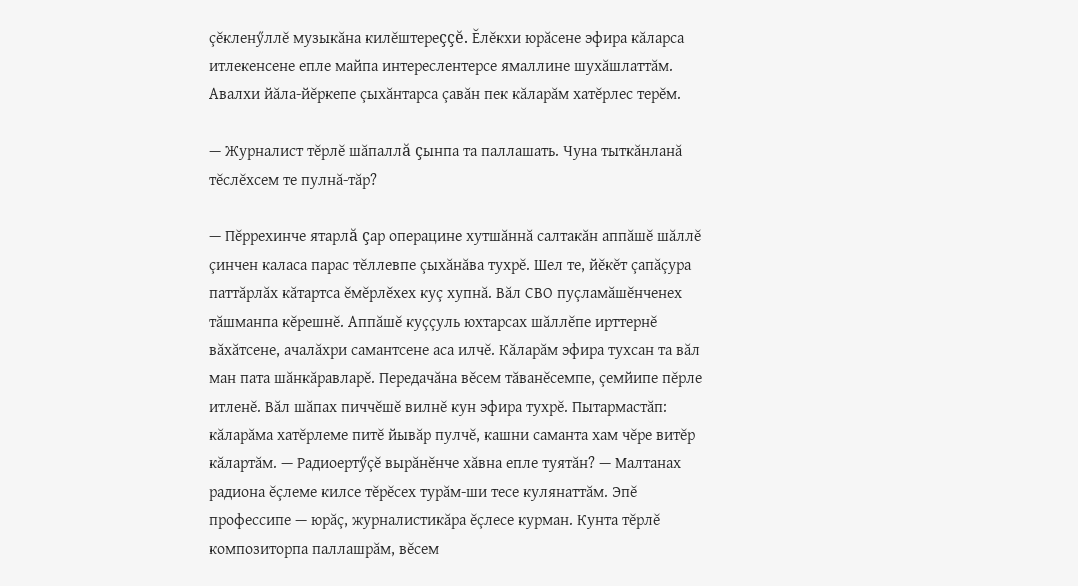çĕкленӳллĕ музыкăна килĕштереççĕ. Ĕлĕкхи юрăсене эфира кăларса итлекенсене епле майпа интереслентерсе ямаллине шухăшлаттăм. Авалхи йăла-йĕркепе çыхăнтарса çавăн пек кăларăм хатĕрлес терĕм.

— Журналист тĕрлĕ шăпаллă çынпа та паллашать. Чуна тыткăнланă тĕслĕхсем те пулнă-тăр?

— Пĕррехинче ятарлă çар операцине хутшăннă салтакăн аппăшĕ шăллĕ çинчен каласа парас тĕллевпе çыхăнăва тухрĕ. Шел те, йĕкĕт çапăçура паттăрлăх кăтартса ĕмĕрлĕхех куç хупнă. Вăл СВО пуçламăшĕнченех тăшманпа кĕрешнĕ. Аппăшĕ куççуль юхтарсах шăллĕпе ирттернĕ вăхăтсене, ачалăхри самантсене аса илчĕ. Кăларăм эфира тухсан та вăл ман пата шăнкăравларĕ. Передачăна вĕсем тăванĕсемпе, çемйипе пĕрле итленĕ. Вăл шăпах пиччĕшĕ вилнĕ кун эфира тухрĕ. Пытармастăп: кăларăма хатĕрлеме питĕ йывăр пулчĕ, кашни саманта хам чĕре витĕр кăлартăм. — Радиоертӳçĕ вырăнĕнче хăвна епле туятăн? — Малтанах радиона ĕçлеме килсе тĕрĕсех турăм-ши тесе кулянаттăм. Эпĕ профессипе — юрăç, журналистикăра ĕçлесе курман. Кунта тĕрлĕ композиторпа паллашрăм, вĕсем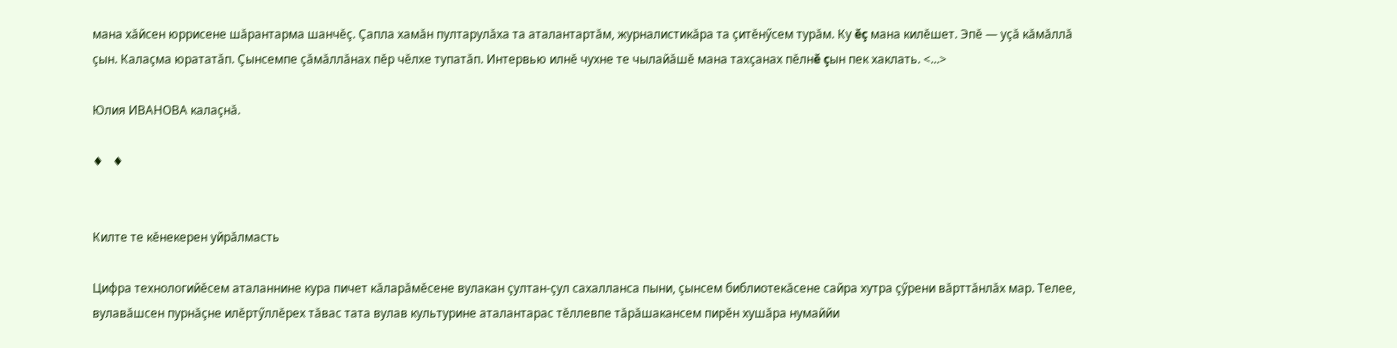мана хăйсен юррисене шăрантарма шанчĕç. Çапла хамăн пултарулăха та аталантартăм, журналистикăра та çитĕнӳсем турăм. Ку ĕç мана килĕшет. Эпĕ — уçă кăмăллă çын. Калаçма юрататăп. Çынсемпе çăмăллăнах пĕр чĕлхе тупатăп. Интервью илнĕ чухне те чылайăшĕ мана тахçанах пĕлнĕ çын пек хаклать. <...>

Юлия ИВАНОВА калаçнă.

♦   ♦


Килте те кĕнекерен уйрăлмасть

Цифра технологийĕсем аталаннине кура пичет кăларăмĕсене вулакан çултан-çул сахалланса пыни, çынсем библиотекăсене сайра хутра çӳрени вăрттăнлăх мар. Телее, вулавăшсен пурнăçне илĕртӳллĕрех тăвас тата вулав культурине аталантарас тĕллевпе тăрăшакансем пирĕн хушăра нумаййи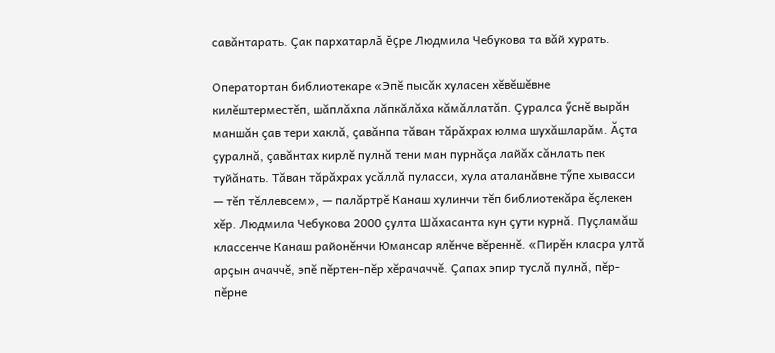савăнтарать. Çак пархатарлă ĕçре Людмила Чебукова та вăй хурать.

Оператортан библиотекаре «Эпĕ пысăк хуласен хĕвĕшĕвне килĕштерместĕп, шăплăхпа лăпкăлăха кăмăллатăп. Çуралса ӳснĕ вырăн маншăн çав тери хаклă, çавăнпа тăван тăрăхрах юлма шухăшларăм. Ăçта çуралнă, çавăнтах кирлĕ пулнă тени ман пурнăçа лайăх сăнлать пек туйăнать. Тăван тăрăхрах усăллă пуласси, хула аталанăвне тӳпе хывасси — тĕп тĕллевсем», — палăртрĕ Канаш хулинчи тĕп библиотекăра ĕçлекен хĕр. Людмила Чебукова 2000 çулта Шăхасанта кун çути курнă. Пуçламăш классенче Канаш районĕнчи Юмансар ялĕнче вĕреннĕ. «Пирĕн класра ултă арçын ачаччĕ, эпĕ пĕртен-пĕр хĕрачаччĕ. Çапах эпир туслă пулнă, пĕр-пĕрне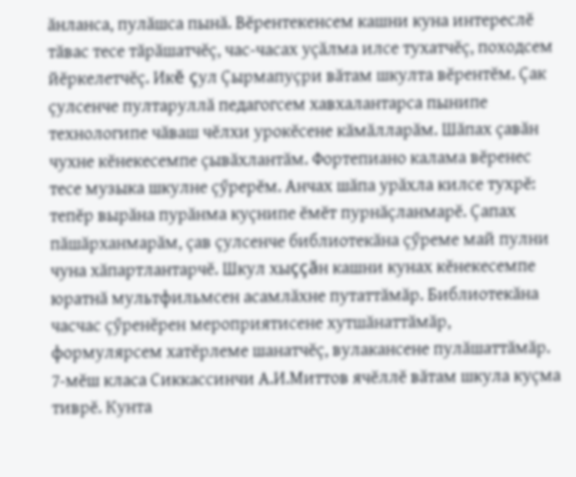ăнланса, пулăшса пынă. Вĕрентекенсем кашни куна интереслĕ тăвас тесе тăрăшатчĕç, час-часах уçăлма илсе тухатчĕç, походсем йĕркелетчĕç. Икĕ çул Çырмапуçри вăтам шкулта вĕрентĕм. Çак çулсенче пултаруллă педагогсем хавхалантарса пынипе технологипе чăваш чĕлхи урокĕсене кăмăлларăм. Шăпах çавăн чухне кĕнекесемпе çывăхлантăм. Фортепиано калама вĕренес тесе музыка шкулне çӳрерĕм. Анчах шăпа урăхла килсе тухрĕ: тепĕр вырăна пурăнма куçнипе ĕмĕт пурнăçланмарĕ. Çапах пăшăрханмарăм, çав çулсенче библиотекăна çӳреме май пулни чуна хăпартлантарчĕ. Шкул хыççăн кашни кунах кĕнекесемпе юратнă мультфильмсен асамлăхне путаттăмăр. Библиотекăна часчас çӳренĕрен мероприятисене хутшăнаттăмăр, формулярсем хатĕрлеме шанатчĕç, вулакансене пулăшаттăмăр. 7-мĕш класа Сиккассинчи А.И.Миттов ячĕллĕ вăтам шкула куçма тиврĕ. Кунта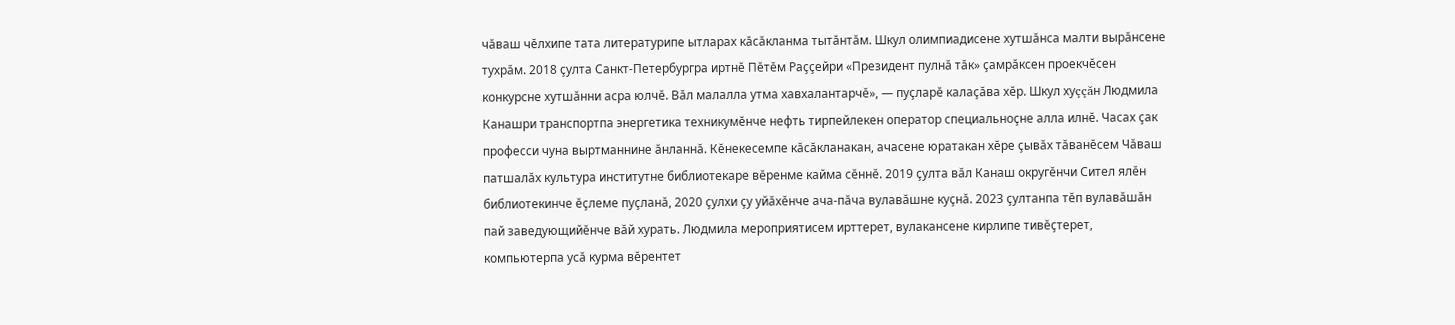чăваш чĕлхипе тата литературипе ытларах кăсăкланма тытăнтăм. Шкул олимпиадисене хутшăнса малти вырăнсене тухрăм. 2018 çулта Санкт-Петербургра иртнĕ Пĕтĕм Раççейри «Президент пулнă тăк» çамрăксен проекчĕсен конкурсне хутшăнни асра юлчĕ. Вăл малалла утма хавхалантарчĕ», — пуçларĕ калаçăва хĕр. Шкул хуççăн Людмила Канашри транспортпа энергетика техникумĕнче нефть тирпейлекен оператор специальноçне алла илнĕ. Часах çак професси чуна выртманнине ăнланнă. Кĕнекесемпе кăсăкланакан, ачасене юратакан хĕре çывăх тăванĕсем Чăваш патшалăх культура институтне библиотекаре вĕренме кайма сĕннĕ. 2019 çулта вăл Канаш округĕнчи Сител ялĕн библиотекинче ĕçлеме пуçланă, 2020 çулхи çу уйăхĕнче ача-пăча вулавăшне куçнă. 2023 çултанпа тĕп вулавăшăн пай заведующийĕнче вăй хурать. Людмила мероприятисем ирттерет, вулакансене кирлипе тивĕçтерет, компьютерпа усă курма вĕрентет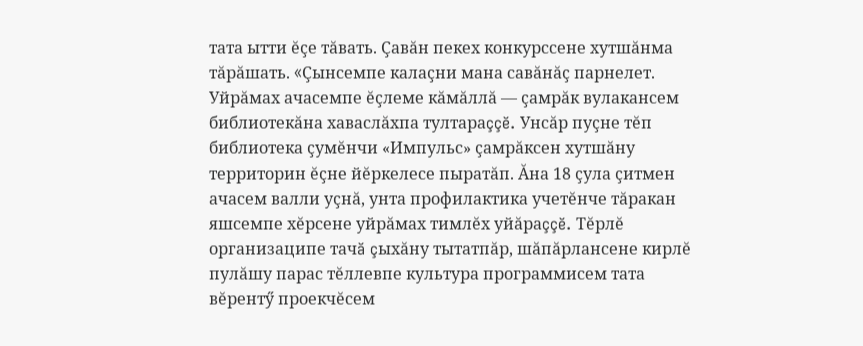тата ытти ĕçе тăвать. Çавăн пекех конкурссене хутшăнма тăрăшать. «Çынсемпе калаçни мана савăнăç парнелет. Уйрăмах ачасемпе ĕçлеме кăмăллă — çамрăк вулакансем библиотекăна хаваслăхпа тултараççĕ. Унсăр пуçне тĕп библиотека çумĕнчи «Импульс» çамрăксен хутшăну территорин ĕçне йĕркелесе пыратăп. Ăна 18 çула çитмен ачасем валли уçнă, унта профилактика учетĕнче тăракан яшсемпе хĕрсене уйрăмах тимлĕх уйăраççĕ. Тĕрлĕ организаципе тачă çыхăну тытатпăр, шăпăрлансене кирлĕ пулăшу парас тĕллевпе культура программисем тата вĕрентӳ проекчĕсем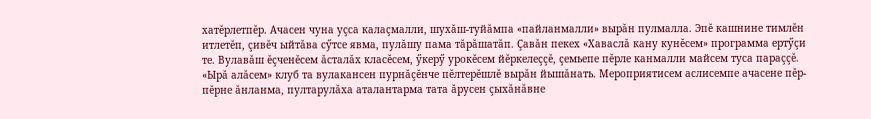хатĕрлетпĕр. Ачасен чуна уçса калаçмалли, шухăш-туйăмпа «пайланмалли» вырăн пулмалла. Эпĕ кашнине тимлĕн итлетĕп, çивĕч ыйтăва сӳтсе явма, пулăшу пама тăрăшатăп. Çавăн пекех «Хаваслă кану кунĕсем» программа ертӳçи те. Вулавăш ĕçченĕсем ăсталăх класĕсем, ӳкерӳ урокĕсем йĕркелеççĕ, çемьепе пĕрле канмалли майсем туса параççĕ. «Ырă алăсем» клуб та вулакансен пурнăçĕнче пĕлтерĕшлĕ вырăн йышăнать. Мероприятисем аслисемпе ачасене пĕр-пĕрне ăнланма, пултарулăха аталантарма тата ăрусен çыхăнăвне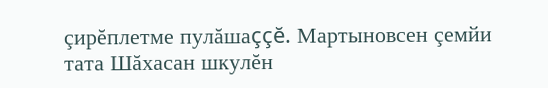çирĕплетме пулăшаççĕ. Мартыновсен çемйи тата Шăхасан шкулĕн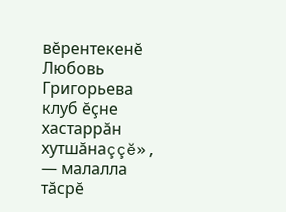вĕрентекенĕ Любовь Григорьева клуб ĕçне хастаррăн хутшăнаççĕ», — малалла тăсрĕ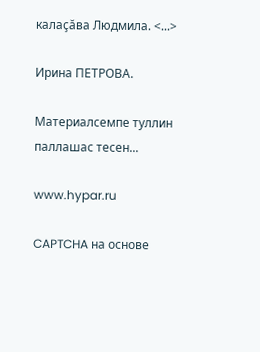калаçăва Людмила. <...>

Ирина ПЕТРОВА.

Материалсемпе туллин паллашас тесен...

www.hypar.ru

CAPTCHA на основе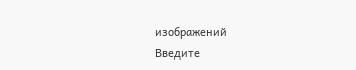изображений
Введите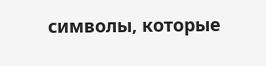символы, которые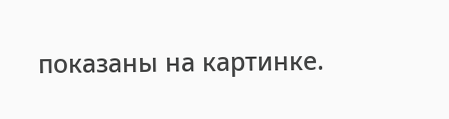показаны на картинке.